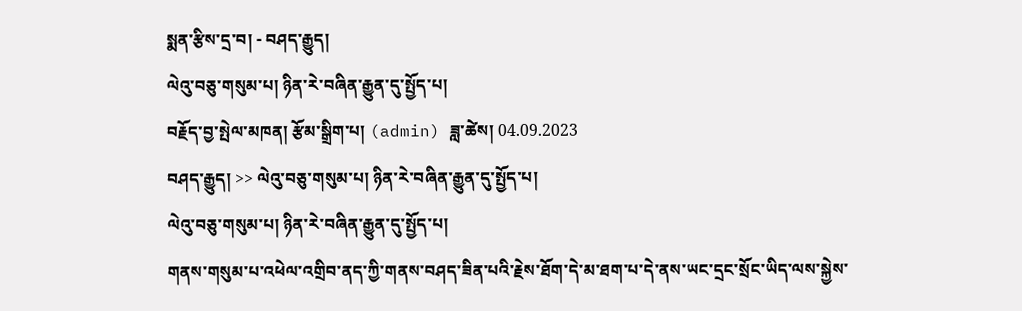སྨན་རྩིས་དྲ་བ། - བཤད་རྒྱུད།
ལེའུ་བཅུ་གསུམ་པ། ཉིན་རེ་བཞིན་རྒྱུན་དུ་སྤྱོད་པ།
བརྗོད་བྱ་སྤེལ་མཁན། རྩོམ་སྒྲིག་པ། (admin) ཟླ་ཚེས། 04.09.2023
བཤད་རྒྱུད། >> ལེའུ་བཅུ་གསུམ་པ། ཉིན་རེ་བཞིན་རྒྱུན་དུ་སྤྱོད་པ།
ལེའུ་བཅུ་གསུམ་པ། ཉིན་རེ་བཞིན་རྒྱུན་དུ་སྤྱོད་པ།
གནས་གསུམ་པ་འཕེལ་འགྲིབ་ནད་ཀྱི་གནས་བཤད་ཟིན་པའི་རྗེས་ཐོག་དེ་མ་ཐག་པ་དེ་ནས་ཡང་དྲང་སྲོང་ཡིད་ལས་སྐྱེས་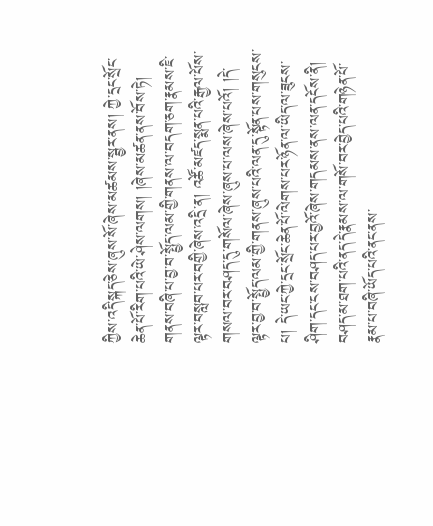ཀྱིས་འདི་སྐད་ཅེས་ཞུས་སོ་ཞེས་མཚམས་སྦྱར་ནས། ཀྱེ་དྲང་སྲོང་ཆེན་པོ་རིག་པའི་ཡེ་ཤེས་ལགས། །ཞེས་མཚན་ནས་བོས་ཏེ། གནས་བཞི་པ་བྱ་བ་སྤྱོད་ལམ་གྱི་གནས་ལ་བདག་ཅག་རྣམས་ཇི་ལྟར་བསླབ་པར་བགྱི་ཞེས་འདྲི་ན། འཚོ་མཛད་སྨན་པའི་རྒྱལ་པོས་གསལ་བར་བཤད་དུ་གསོལ་ཞེས་ཞུས་པ་ལས་ཞེས་པའོ། །དེ་ལྟར་བྱ་བ་སྤྱོད་ལམ་གྱི་གནས་ཞུས་པའི་ལན་དུ་སྟོན་པས་གསུངས་པ། དེ་ཡང་ཀྱེ་དྲང་སྲོང་ཆེན་པོ་ལེགས་པར་ཉོན་ལ་ཡིད་ལ་ཟུངས་ཤིག་དང་ངས་བཤད་པར་བྱའོ་ཞེས་གདམས་ནས་ལན་དངོས་ནི། བཤད་མ་ཐག་པའི་ནད་དེ་རྣམས་ལ་གསོ་བར་བྱེད་པའི་གཉེན་པོ་རྣམ་པ་བཞི་ཡོད་པའི་ནང་ནས་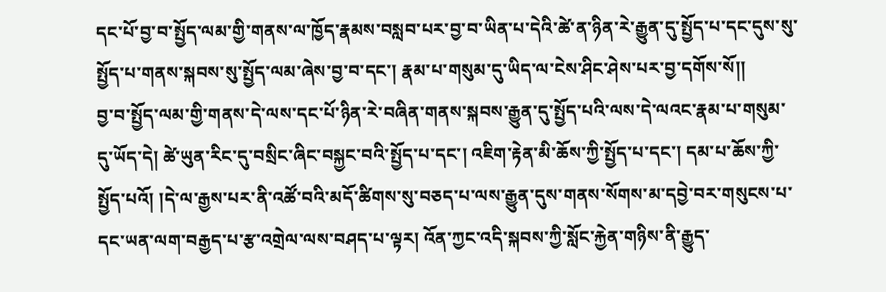དང་པོ་བྱ་བ་སྤྱོད་ལམ་གྱི་གནས་ལ་ཁྱོད་རྣམས་བསླབ་པར་བྱ་བ་ཡིན་པ་དེའི་ཚེ་ན་ཉིན་རེ་རྒྱུན་དུ་སྤྱོད་པ་དང་དུས་སུ་སྤྱོད་པ་གནས་སྐབས་སུ་སྤྱོད་ལམ་ཞེས་བྱ་བ་དང་། རྣམ་པ་གསུམ་དུ་ཡིད་ལ་ངེས་ཤིང་ཤེས་པར་བྱ་དགོས་སོ།།
བྱ་བ་སྤྱོད་ལམ་གྱི་གནས་དེ་ལས་དང་པོ་ཉིན་རེ་བཞིན་གནས་སྐབས་རྒྱུན་དུ་སྤྱོད་པའི་ལས་དེ་ལའང་རྣམ་པ་གསུམ་དུ་ཡོད་དེ། ཚེ་ཡུན་རིང་དུ་བསྲིང་ཞིང་བསྐྱང་བའི་སྤྱོད་པ་དང་། འཇིག་རྟེན་མི་ཆོས་ཀྱི་སྤྱོད་པ་དང་། དམ་པ་ཆོས་ཀྱི་སྤྱོད་པའོ། །དེ་ལ་རྒྱས་པར་ནི་འཚོ་བའི་མདོ་ཚིགས་སུ་བཅད་པ་ལས་རྒྱུན་དུས་གནས་སོགས་མ་དབྱེ་བར་གསུངས་པ་དང་ཡན་ལག་བརྒྱད་པ་རྩ་འགྲེལ་ལས་བཤད་པ་ལྟར། འོན་ཀྱང་འདི་སྐབས་ཀྱི་སློང་རྐྱེན་གཉིས་ནི་རྒྱུད་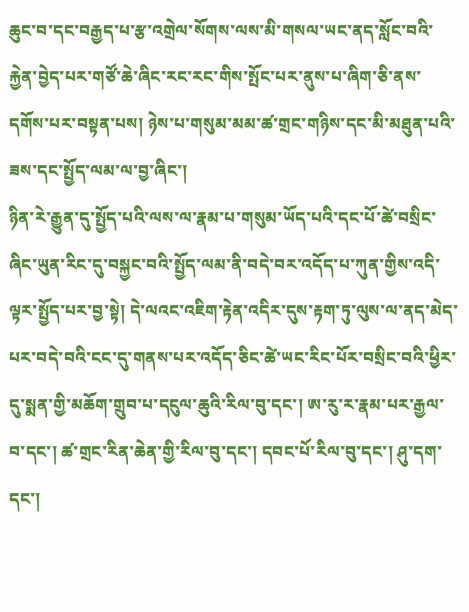ཆུང་བ་དང་བརྒྱད་པ་རྩ་འགྲེལ་སོགས་ལས་མི་གསལ་ཡང་ནད་སློང་བའི་རྐྱེན་བྱེད་པར་གཙོ་ཆེ་ཞིང་རང་རང་གིས་སྤོང་པར་ནུས་པ་ཞིག་ཅི་ནས་དགོས་པར་བསྟན་པས། ཉེས་པ་གསུམ་མམ་ཚ་གྲང་གཉིས་དང་མི་མཐུན་པའི་ཟས་དང་སྤྱོད་ལམ་ལ་བྱ་ཞིང་།
ཉིན་རེ་རྒྱུན་དུ་སྤྱོད་པའི་ལས་ལ་རྣམ་པ་གསུམ་ཡོད་པའི་དང་པོ་ཚེ་བསྲིང་ཞིང་ཡུན་རིང་དུ་བསྐྱང་བའི་སྤྱོད་ལམ་ནི་བདེ་བར་འདོད་པ་ཀུན་གྱིས་འདི་ལྟར་སྤྱོད་པར་བྱ་སྟེ། དེ་ལའང་འཇིག་རྟེན་འདིར་དུས་རྟག་ཏུ་ལུས་ལ་ནད་མེད་པར་བདེ་བའི་ངང་དུ་གནས་པར་འདོད་ཅིང་ཚེ་ཡང་རིང་པོར་བསྲིང་བའི་ཕྱིར་དུ་སྨན་གྱི་མཆོག་གྲུབ་པ་དངུལ་ཆུའི་རིལ་བུ་དང་། ཨ་རུ་ར་རྣམ་པར་རྒྱལ་བ་དང་། ཚ་གྲང་རིན་ཆེན་གྱི་རིལ་བུ་དང་། དབང་པོ་རིལ་བུ་དང་། ཤུ་དག་དང་།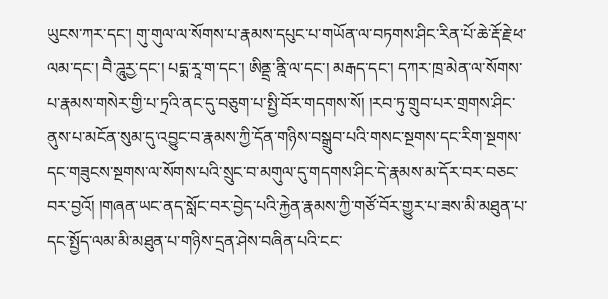ཡུངས་ཀར་དང་། གུ་གུལ་ལ་སོགས་པ་རྣམས་དཔུང་པ་གཡོན་ལ་བཏགས་ཤིང་རིན་པོ་ཆེ་རྡོ་རྗེ་ཕ་ལམ་དང་། བཻ་ཌཱུརྱ་དང་། པདྨ་རཱ་ག་དང་། ཨིནྡྲ་ནྰི་ལ་དང་། མརྒད་དང་། དཀར་ཁྲ་མེན་ལ་སོགས་པ་རྣམས་གསེར་གྱི་པ་ཏྲའི་ནང་དུ་བཅུག་པ་སྤྱི་བོར་གདགས་སོ། །རབ་ཏུ་གྲུབ་པར་གྲགས་ཤིང་ནུས་པ་མངོན་སུམ་དུ་འབྱུང་བ་རྣམས་ཀྱི་དོན་གཉིས་བསྒྲུབ་པའི་གསང་སྔགས་དང་རིག་སྔགས་དང་གཟུངས་སྔགས་ལ་སོགས་པའི་སྲུང་བ་མགུལ་དུ་གདགས་ཤིང་དེ་རྣམས་མ་དོར་བར་བཅང་བར་བྱའོ། །གཞན་ཡང་ནད་སློང་བར་བྱེད་པའི་རྐྱེན་རྣམས་ཀྱི་གཙོ་བོར་གྱུར་པ་ཟས་མི་མཐུན་པ་དང་སྤྱོད་ལམ་མི་མཐུན་པ་གཉིས་དྲན་ཤེས་བཞིན་པའི་ངང་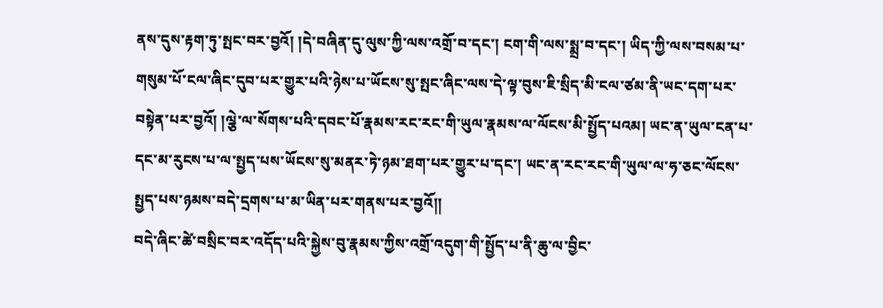ནས་དུས་རྟག་ཏུ་སྤང་བར་བྱའོ། །དེ་བཞིན་དུ་ལུས་ཀྱི་ལས་འགྲོ་བ་དང་། ངག་གི་ལས་སྨྲ་བ་དང་། ཡིད་ཀྱི་ལས་བསམ་པ་གསུམ་པོ་ངལ་ཞིང་དུབ་པར་གྱུར་པའི་ཉེས་པ་ཡོངས་སུ་སྤང་ཞིང་ལས་དེ་ལྟ་བུས་ཇི་སྲིད་མི་ངལ་ཙམ་ནི་ཡང་དག་པར་བསྟེན་པར་བྱའོ། །ལྕེ་ལ་སོགས་པའི་དབང་པོ་རྣམས་རང་རང་གི་ཡུལ་རྣམས་ལ་ལོངས་མི་སྤྱོད་པའམ། ཡང་ན་ཡུལ་ངན་པ་དང་མ་རུངས་པ་ལ་སྤྱད་པས་ཡོངས་སུ་མནར་ཏེ་ཉམ་ཐག་པར་གྱུར་པ་དང་། ཡང་ན་རང་རང་གི་ཡུལ་ལ་ཧ་ཅང་ལོངས་སྤྱད་པས་ཉམས་བདེ་དྲགས་པ་མ་ཡིན་པར་གནས་པར་བྱའོ།།
བདེ་ཞིང་ཚེ་བསྲིང་བར་འདོད་པའི་སྐྱེས་བུ་རྣམས་ཀྱིས་འགྲོ་འདུག་གི་སྤྱོད་པ་ནི་ཆུ་ལ་བྱིང་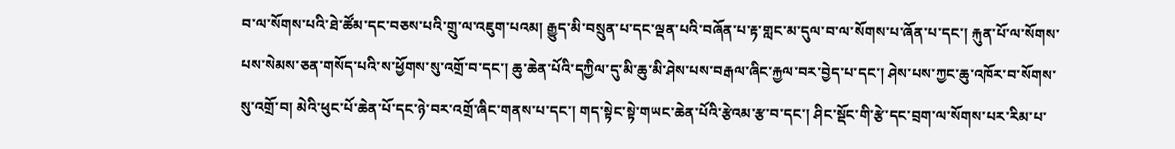བ་ལ་སོགས་པའི་ཐེ་ཚོམ་དང་བཅས་པའི་གྲུ་ལ་འཇུག་པའམ། རྒྱུད་མི་བསྲུན་པ་དང་ལྡན་པའི་བཞོན་པ་རྟ་གླང་མ་དུལ་བ་ལ་སོགས་པ་ཞོན་པ་དང་། རྐུན་པོ་ལ་སོགས་པས་སེམས་ཅན་གསོད་པའི་ས་ཕྱོགས་སུ་འགྲོ་བ་དང་། ཆུ་ཆེན་པོའི་དཀྱིལ་དུ་མི་ཆུ་མི་ཤེས་པས་བརྒལ་ཞིང་རྐྱལ་བར་བྱེད་པ་དང་། ཤེས་པས་ཀྱང་ཆུ་འཁོར་བ་སོགས་སུ་འགྲོ་བ། མེའི་ཕུང་པོ་ཆེན་པོ་དང་ཉེ་བར་འགྲོ་ཞིང་གནས་པ་དང་། གད་སྟེང་སྟེ་གཡང་ཆེན་པོའི་རྩེའམ་རྩ་བ་དང་། ཤིང་སྡོང་གི་རྩེ་དང་བྲག་ལ་སོགས་པར་རིམ་པ་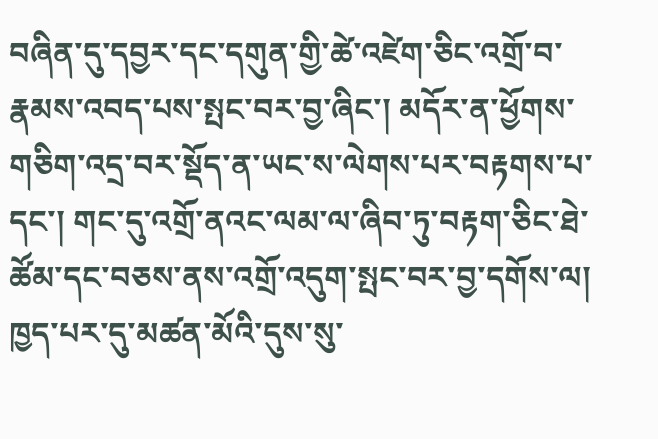བཞིན་དུ་དབྱར་དང་དགུན་གྱི་ཚེ་འཛེག་ཅིང་འགྲོ་བ་རྣམས་འབད་པས་སྤང་བར་བྱ་ཞིང་། མདོར་ན་ཕྱོགས་གཅིག་འདྲ་བར་སྡོད་ན་ཡང་ས་ལེགས་པར་བརྟགས་པ་དང་། གང་དུ་འགྲོ་ནའང་ལམ་ལ་ཞིབ་ཏུ་བརྟག་ཅིང་ཐེ་ཚོམ་དང་བཅས་ནས་འགྲོ་འདུག་སྤང་བར་བྱ་དགོས་ལ། ཁྱད་པར་དུ་མཚན་མོའི་དུས་སུ་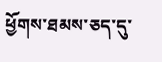ཕྱོགས་ཐམས་ཅད་དུ་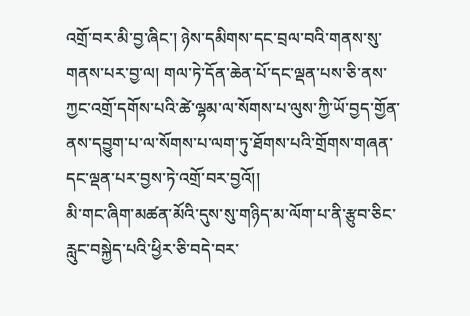འགྲོ་བར་མི་བྱ་ཞིང་། ཉེས་དམིགས་དང་བྲལ་བའི་གནས་སུ་གནས་པར་བྱ་ལ། གལ་ཏེ་དོན་ཆེན་པོ་དང་ལྡན་པས་ཅི་ནས་ཀྱང་འགྲོ་དགོས་པའི་ཚེ་ལྷམ་ལ་སོགས་པ་ལུས་ཀྱི་ཡོ་བྱད་གྱོན་ནས་དབྱུག་པ་ལ་སོགས་པ་ལག་ཏུ་ཐོགས་པའི་གྲོགས་གཞན་དང་ལྡན་པར་བྱས་ཏེ་འགྲོ་བར་བྱའོ།།
མི་གང་ཞིག་མཚན་མོའི་དུས་སུ་གཉིད་མ་ལོག་པ་ནི་རྩུབ་ཅིང་རླུང་བསྐྱེད་པའི་ཕྱིར་ཅི་བདེ་བར་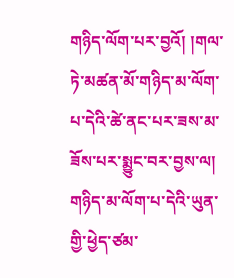གཉིད་ལོག་པར་བྱའོ། །གལ་ཏེ་མཚན་མོ་གཉིད་མ་ལོག་པ་དེའི་ཚེ་ནང་པར་ཟས་མ་ཟོས་པར་སྨྱུང་བར་བྱས་ལ། གཉིད་མ་ལོག་པ་དེའི་ཡུན་གྱི་ཕྱེད་ཙམ་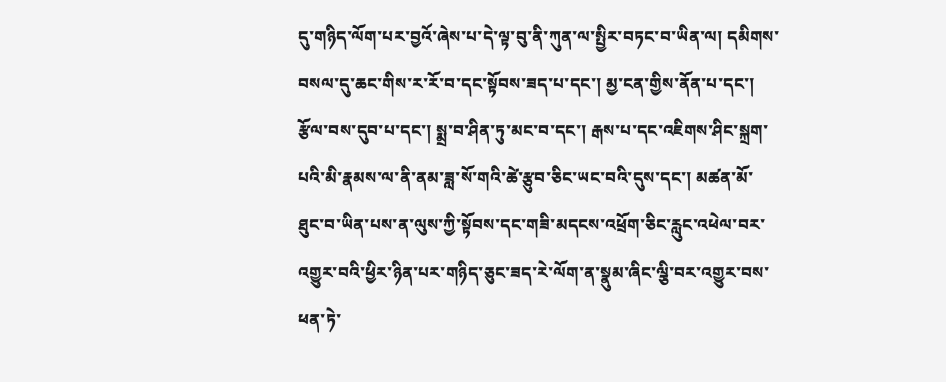དུ་གཉིད་ལོག་པར་བྱའོ་ཞེས་པ་དེ་ལྟ་བུ་ནི་ཀུན་ལ་སྤྱིར་བཏང་བ་ཡིན་ལ། དམིགས་བསལ་དུ་ཆང་གིས་ར་རོ་བ་དང་སྟོབས་ཟད་པ་དང་། མྱ་ངན་གྱིས་ནོན་པ་དང་། རྩོལ་བས་དུབ་པ་དང་། སྨྲ་བ་ཤིན་ཏུ་མང་བ་དང་། རྒས་པ་དང་འཇིགས་ཤིང་སྐྲག་པའི་མི་རྣམས་ལ་ནི་ནམ་ཟླ་སོ་གའི་ཚེ་རྩུབ་ཅིང་ཡང་བའི་དུས་དང་། མཚན་མོ་ཐུང་བ་ཡིན་པས་ན་ལུས་ཀྱི་སྟོབས་དང་གཟི་མདངས་འཕྲོག་ཅིང་རླུང་འཕེལ་བར་འགྱུར་བའི་ཕྱིར་ཉིན་པར་གཉིད་ཅུང་ཟད་རེ་ལོག་ན་སྣུམ་ཞིང་ལྕི་བར་འགྱུར་བས་ཕན་ཏེ་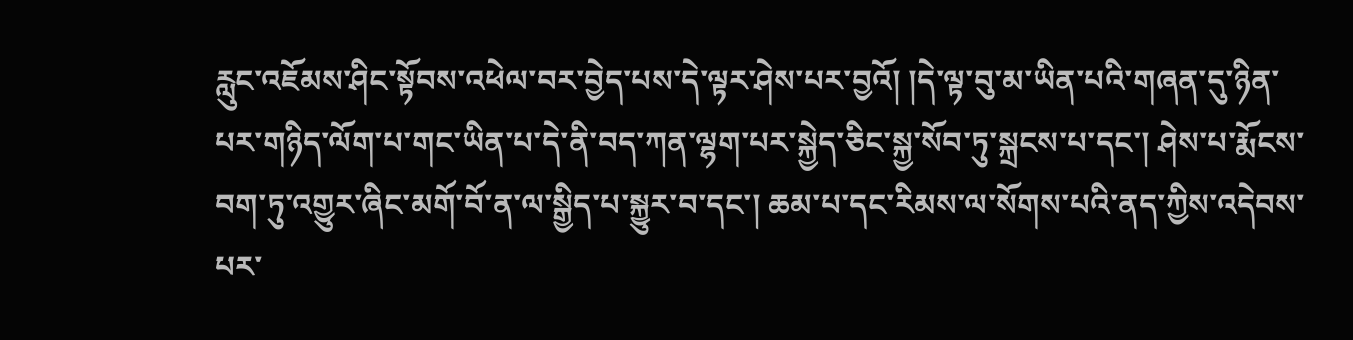རླུང་འཇོམས་ཤིང་སྟོབས་འཕེལ་བར་བྱེད་པས་དེ་ལྟར་ཤེས་པར་བྱའོ། །དེ་ལྟ་བུ་མ་ཡིན་པའི་གཞན་དུ་ཉིན་པར་གཉིད་ལོག་པ་གང་ཡིན་པ་དེ་ནི་བད་ཀན་ལྷག་པར་སྐྱེད་ཅིང་སྐྱ་སོབ་ཏུ་སྐྲངས་པ་དང་། ཤེས་པ་རྨོངས་བག་ཏུ་འགྱུར་ཞིང་མགོ་བོ་ན་ལ་སྒྱིད་པ་སྐྱུར་བ་དང་། ཆམ་པ་དང་རིམས་ལ་སོགས་པའི་ནད་ཀྱིས་འདེབས་པར་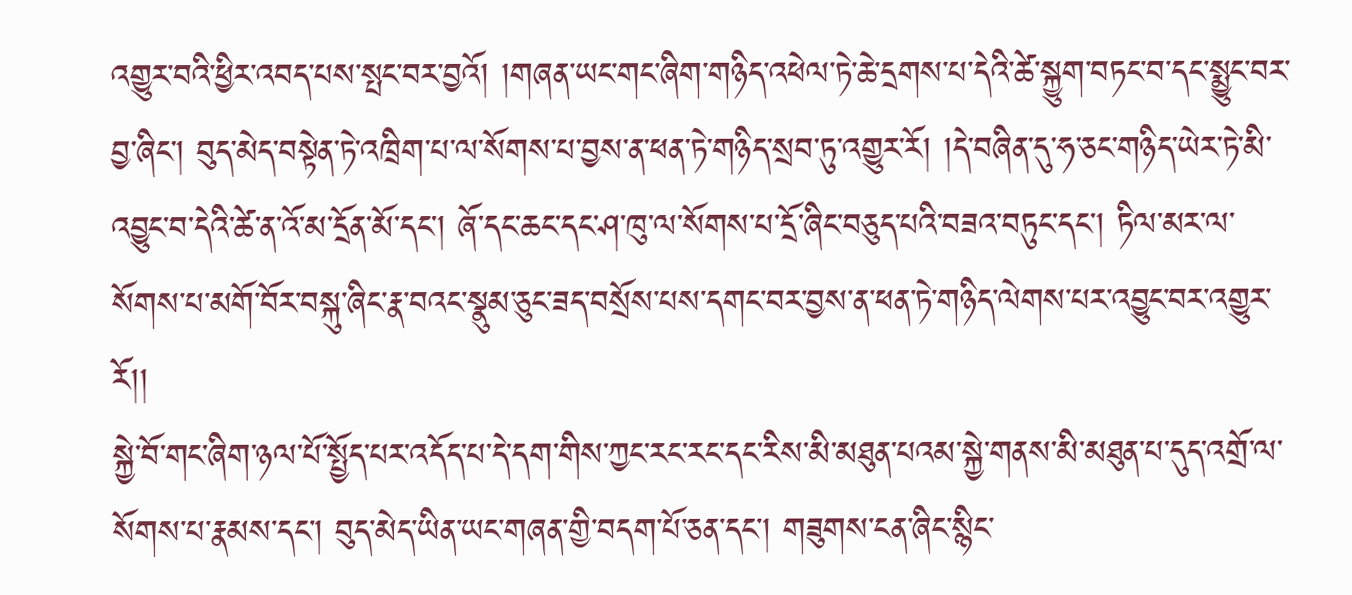འགྱུར་བའི་ཕྱིར་འབད་པས་སྤང་བར་བྱའོ། །གཞན་ཡང་གང་ཞིག་གཉིད་འཕེལ་ཏེ་ཆེ་དྲགས་པ་དེའི་ཚེ་སྐྱུག་བཏང་བ་དང་སྨྱུང་བར་བྱ་ཞིང་། བུད་མེད་བསྟེན་ཏེ་འཁྲིག་པ་ལ་སོགས་པ་བྱས་ན་ཕན་ཏེ་གཉིད་སྲབ་ཏུ་འགྱུར་རོ། །དེ་བཞིན་དུ་ཧ་ཅང་གཉིད་ཡེར་ཏེ་མི་འབྱུང་བ་དེའི་ཚེ་ན་འོ་མ་དྲོན་མོ་དང་། ཞོ་དང་ཆང་དང་ཤ་ཁུ་ལ་སོགས་པ་དྲོ་ཞིང་བཅུད་པའི་བཟའ་བཏུང་དང་། ཏིལ་མར་ལ་སོགས་པ་མགོ་བོར་བསྐུ་ཞིང་རྣ་བའང་སྣུམ་ཅུང་ཟད་བསྲོས་པས་དགང་བར་བྱས་ན་ཕན་ཏེ་གཉིད་ལེགས་པར་འབྱུང་བར་འགྱུར་རོ།།
སྐྱེ་བོ་གང་ཞིག་ཉལ་པོ་སྤྱོད་པར་འདོད་པ་དེ་དག་གིས་ཀྱང་རང་རང་དང་རིས་མི་མཐུན་པའམ་སྐྱེ་གནས་མི་མཐུན་པ་དུད་འགྲོ་ལ་སོགས་པ་རྣམས་དང་། བུད་མེད་ཡིན་ཡང་གཞན་གྱི་བདག་པོ་ཅན་དང་། གཟུགས་ངན་ཞིང་སྙིང་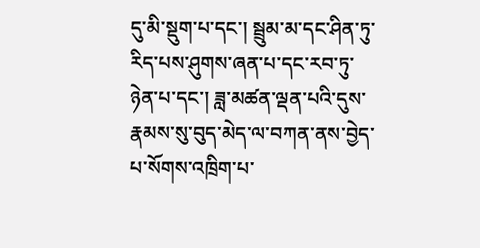དུ་མི་སྡུག་པ་དང་། སྦྲུམ་མ་དང་ཤིན་ཏུ་རིད་པས་ཤུགས་ཞན་པ་དང་རབ་ཏུ་ཉེན་པ་དང་། ཟླ་མཚན་ལྡན་པའི་དུས་རྣམས་སུ་བུད་མེད་ལ་བཀན་ནས་བྱེད་པ་སོགས་འཁྲིག་པ་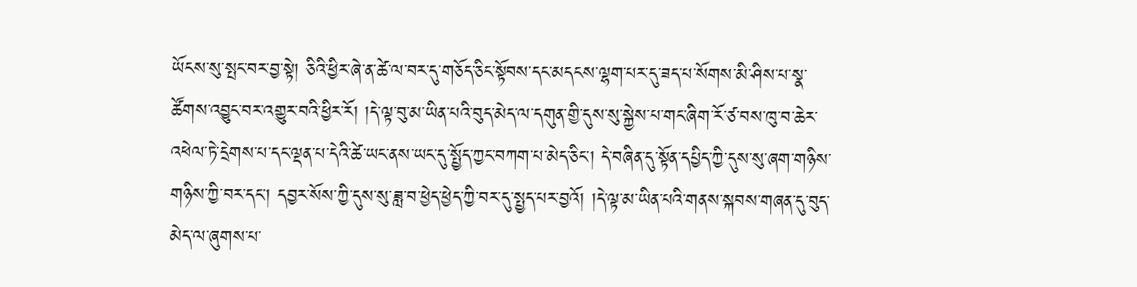ཡོངས་སུ་སྤང་བར་བྱ་སྟེ། ཅིའི་ཕྱིར་ཞེ་ན་ཚེ་ལ་བར་དུ་གཅོད་ཅིང་སྟོབས་དང་མདངས་ལྷག་པར་དུ་ཟད་པ་སོགས་མི་ཤིས་པ་སྣ་ཚོགས་འབྱུང་བར་འགྱུར་བའི་ཕྱིར་རོ། །དེ་ལྟ་བུ་མ་ཡིན་པའི་བུད་མེད་ལ་དགུན་གྱི་དུས་སུ་སྐྱེས་པ་གང་ཞིག་རོ་ཙ་བས་ཁུ་བ་ཆེར་འཕེལ་ཏེ་དྲེགས་པ་དང་ལྡན་པ་དེའི་ཚེ་ཡང་ནས་ཡང་དུ་སྤྱོད་ཀྱང་བཀག་པ་མེད་ཅིང་། དེ་བཞིན་དུ་སྟོན་དཔྱིད་ཀྱི་དུས་སུ་ཞག་གཉིས་གཉིས་ཀྱི་བར་དང་། དབྱར་སོས་ཀྱི་དུས་སུ་ཟླ་བ་ཕྱེད་ཕྱེད་ཀྱི་བར་དུ་སྤྱད་པར་བྱའོ། །དེ་ལྟ་མ་ཡིན་པའི་གནས་སྐབས་གཞན་དུ་བུད་མེད་ལ་ཞུགས་པ་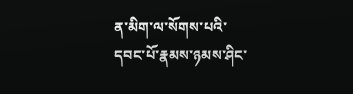ན་མིག་ལ་སོགས་པའི་དབང་པོ་རྣམས་ཉམས་ཤིང་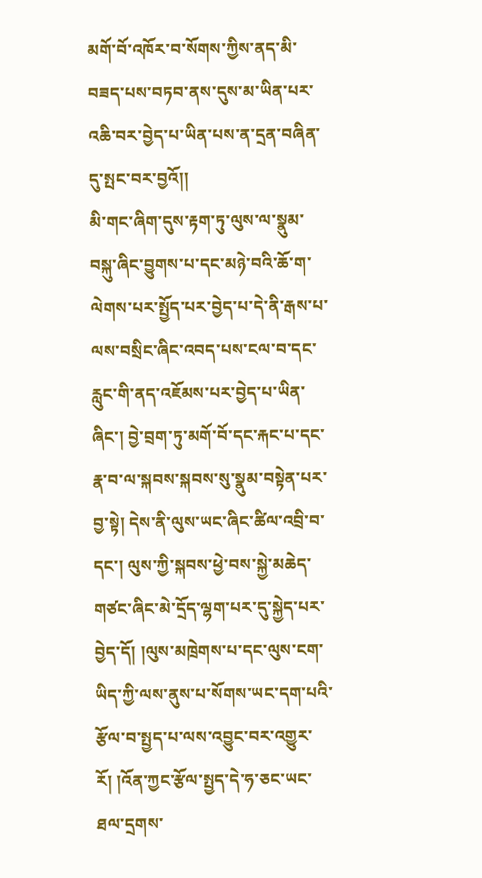མགོ་བོ་འཁོར་བ་སོགས་ཀྱིས་ནད་མི་བཟད་པས་བཏབ་ནས་དུས་མ་ཡིན་པར་འཆི་བར་བྱེད་པ་ཡིན་པས་ན་དྲན་བཞིན་དུ་སྤང་བར་བྱའོ།།
མི་གང་ཞིག་དུས་རྟག་ཏུ་ལུས་ལ་སྣུམ་བསྐུ་ཞིང་བྱུགས་པ་དང་མཉེ་བའི་ཆོ་ག་ལེགས་པར་སྤྱོད་པར་བྱེད་པ་དེ་ནི་རྒས་པ་ལས་བསྲིང་ཞིང་འབད་པས་ངལ་བ་དང་རླུང་གི་ནད་འཇོམས་པར་བྱེད་པ་ཡིན་ཞིང་། བྱེ་བྲག་ཏུ་མགོ་བོ་དང་རྐང་པ་དང་རྣ་བ་ལ་སྐབས་སྐབས་སུ་སྣུམ་བསྟེན་པར་བྱ་སྟེ། དེས་ནི་ལུས་ཡང་ཞིང་ཚིལ་འབྲི་བ་དང་། ལུས་ཀྱི་སྐབས་ཕྱེ་བས་སྐྱེ་མཆེད་གཙང་ཞིང་མེ་དྲོད་ལྷག་པར་དུ་སྐྱེད་པར་བྱེད་དོ། །ལུས་མཁྲེགས་པ་དང་ལུས་ངག་ཡིད་ཀྱི་ལས་ནུས་པ་སོགས་ཡང་དག་པའི་རྩོལ་བ་སྤྱད་པ་ལས་འབྱུང་བར་འགྱུར་རོ། །འོན་ཀྱང་རྩོལ་སྤྱད་དེ་ཧ་ཅང་ཡང་ཐལ་དྲགས་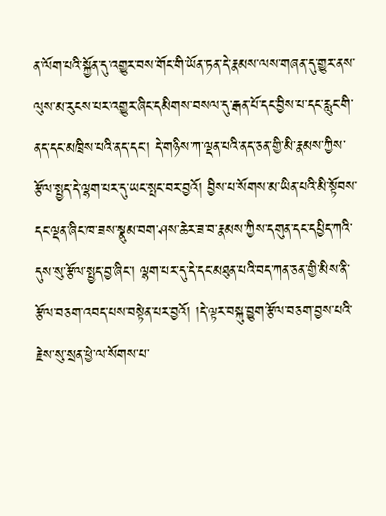ན་ལོག་པའི་སྐྱོན་དུ་འགྱུར་བས་གོང་གི་ཡོན་ཏན་དེ་རྣམས་ལས་གཞན་དུ་གྱུར་ནས་ལུས་མ་རུངས་པར་འགྱུར་ཞིང་དམིགས་བསལ་དུ་རྒན་པོ་དང་བྱིས་པ་དང་རླུང་གི་ནད་དང་མཁྲིས་པའི་ནད་དང་། དེ་གཉིས་ཀ་ལྡན་པའི་ནད་ཅན་གྱི་མི་རྣམས་ཀྱིས་རྩོལ་སྤྱད་དེ་ལྷག་པར་དུ་ཡང་སྤང་བར་བྱའོ། བྱིས་པ་སོགས་མ་ཡིན་པའི་མི་སྟོབས་དང་ལྡན་ཞིང་ཁ་ཟས་སྣུམ་བག་ཤས་ཆེར་ཟ་བ་རྣམས་ཀྱིས་དགུན་དང་དཔྱིད་ཀའི་དུས་སུ་རྩོལ་སྤྱད་བྱ་ཞིང་། ལྷག་པར་དུ་དེ་དང་མཐུན་པའི་བད་ཀན་ཅན་གྱི་མིས་ནི་རྩོལ་བཅག་འབད་པས་བསྟེན་པར་བྱའོ། །དེ་ལྟར་བསྐུ་བྱུག་རྩོལ་བཅག་བྱས་པའི་རྗེས་སུ་སྲན་ཕྱེ་ལ་སོགས་པ་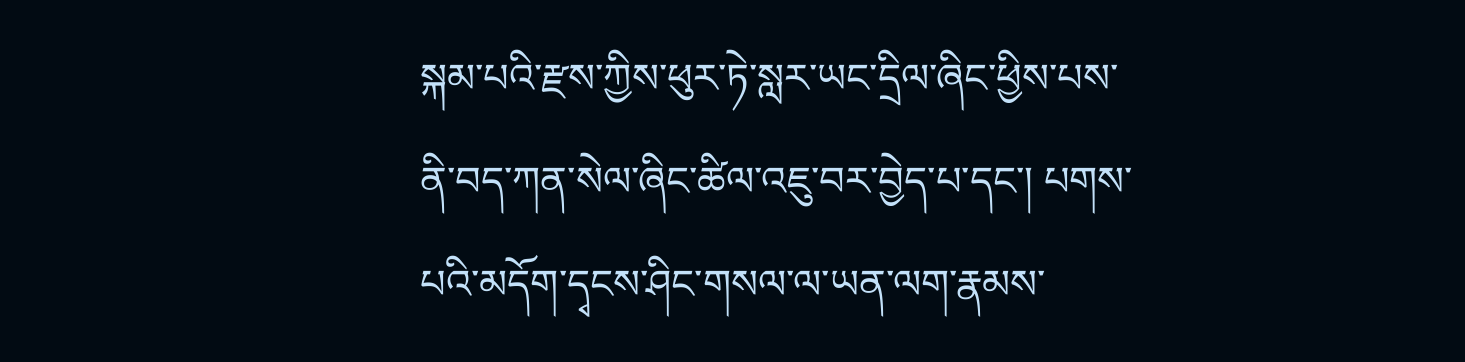སྐམ་པའི་རྫས་ཀྱིས་ཕུར་ཏེ་སླར་ཡང་དྲིལ་ཞིང་ཕྱིས་པས་ནི་བད་ཀན་སེལ་ཞིང་ཚིལ་འཇུ་བར་བྱེད་པ་དང་། པགས་པའི་མདོག་དྭངས་ཤིང་གསལ་ལ་ཡན་ལག་རྣམས་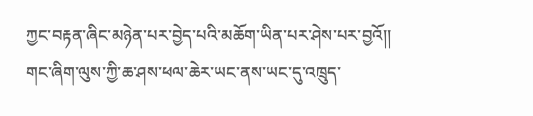ཀྱང་བརྟན་ཞིང་མཉེན་པར་བྱེད་པའི་མཆོག་ཡིན་པར་ཤེས་པར་བྱའོ།།
གང་ཞིག་ལུས་ཀྱི་ཆ་ཤས་ཕལ་ཆེར་ཡང་ནས་ཡང་དུ་འཁྲུད་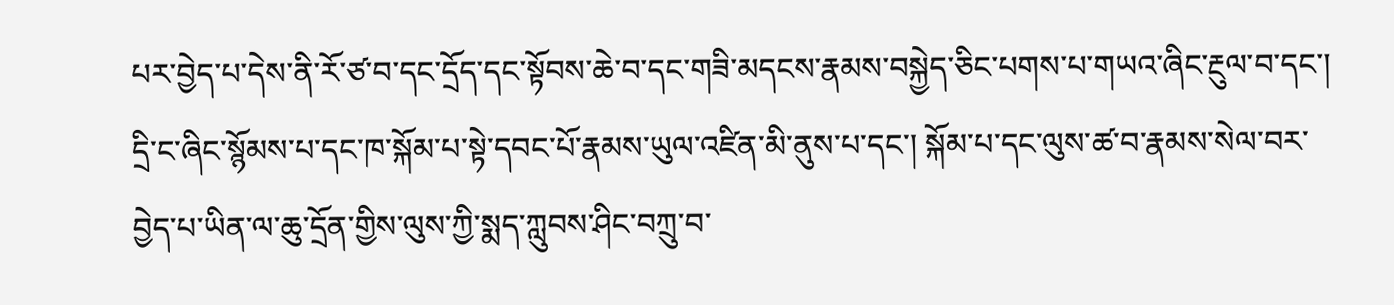པར་བྱེད་པ་དེས་ནི་རོ་ཙ་བ་དང་དྲོད་དང་སྟོབས་ཆེ་བ་དང་གཟི་མདངས་རྣམས་བསྐྱེད་ཅིང་པགས་པ་གཡའ་ཞིང་རྔུལ་བ་དང་། དྲི་ང་ཞིང་སྙོམས་པ་དང་ཁ་སྐོམ་པ་སྟེ་དབང་པོ་རྣམས་ཡུལ་འཛིན་མི་ནུས་པ་དང་། སྐོམ་པ་དང་ལུས་ཚ་བ་རྣམས་སེལ་བར་བྱེད་པ་ཡིན་ལ་ཆུ་དྲོན་གྱིས་ལུས་ཀྱི་སྨད་ཀླུབས་ཤིང་བཀྲུ་བ་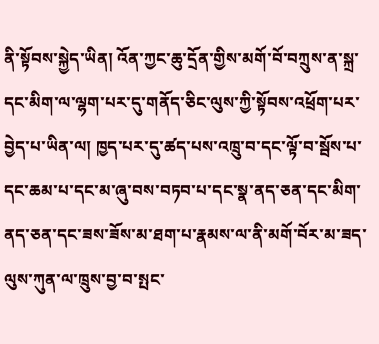ནི་སྟོབས་སྐྱེད་ཡིན། འོན་ཀྱང་ཆུ་དྲོན་གྱིས་མགོ་བོ་བཀྲུས་ན་སྐྲ་དང་མིག་ལ་ལྷག་པར་དུ་གནོད་ཅིང་ལུས་ཀྱི་སྟོབས་འཕྲོག་པར་བྱེད་པ་ཡིན་ལ། ཁྱད་པར་དུ་ཚད་པས་འཁྲུ་བ་དང་ལྟོ་བ་སྦོས་པ་དང་ཆམ་པ་དང་མ་ཞུ་བས་བཏབ་པ་དང་སྣ་ནད་ཅན་དང་མིག་ནད་ཅན་དང་ཟས་ཟོས་མ་ཐག་པ་རྣམས་ལ་ནི་མགོ་བོར་མ་ཟད་ལུས་ཀུན་ལ་ཁྲུས་བྱ་བ་སྤང་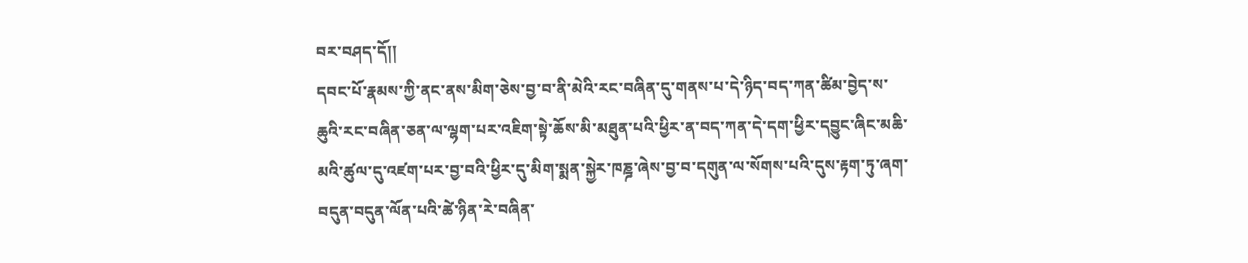བར་བཤད་དོ།།
དབང་པོ་རྣམས་ཀྱི་ནང་ནས་མིག་ཅེས་བྱ་བ་ནི་མེའི་རང་བཞིན་དུ་གནས་པ་དེ་ཉིད་བད་ཀན་ཚིམ་བྱེད་ས་ཆུའི་རང་བཞིན་ཅན་ལ་ལྷག་པར་འཇིག་སྟེ་ཆོས་མི་མཐུན་པའི་ཕྱིར་ན་བད་ཀན་དེ་དག་ཕྱིར་དབྱུང་ཞིང་མཆི་མའི་ཚུལ་དུ་འཛག་པར་བྱ་བའི་ཕྱིར་དུ་མིག་སྨན་སྐྱེར་ཁཎྜ་ཞེས་བྱ་བ་དགུན་ལ་སོགས་པའི་དུས་རྟག་ཏུ་ཞག་བདུན་བདུན་ལོན་པའི་ཚེ་ཉིན་རེ་བཞིན་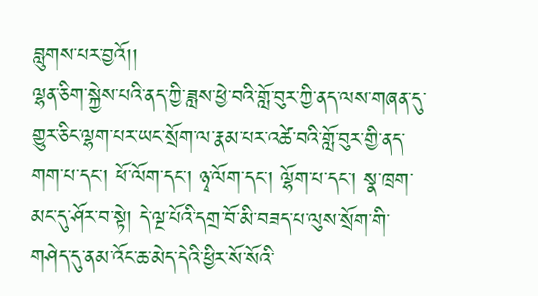བླུགས་པར་བྱའོ།།
ལྷན་ཅིག་སྐྱེས་པའི་ནད་ཀྱི་ཟླས་ཕྱེ་བའི་གློ་བུར་ཀྱི་ནད་ལས་གཞན་དུ་གྱུར་ཅིང་ལྷག་པར་ཡང་སྲོག་ལ་རྣམ་པར་འཚེ་བའི་གློ་བུར་གྱི་ནད་གག་པ་དང་། ཕོ་ལོག་དང་། ཉྭ་ལོག་དང་། ལྷོག་པ་དང་། སྣ་ཁྲག་མང་དུ་ཤོར་བ་སྟེ། དེ་ལྔ་པོའི་དགྲ་བོ་མི་བཟད་པ་ལུས་སྲོག་གི་གཤེད་དུ་ནམ་འོང་ཆ་མེད་དེའི་ཕྱིར་སོ་སོའི་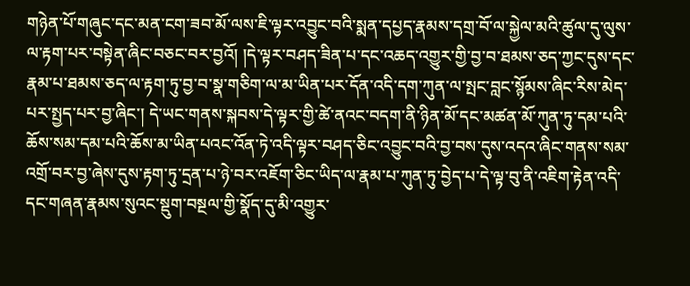གཉེན་པོ་གཞུང་དང་མན་ངག་ཟབ་མོ་ལས་ཇི་ལྟར་འབྱུང་བའི་སྨན་དཔྱད་རྣམས་དགྲ་བོ་ལ་སྐྱེལ་མའི་ཚུལ་དུ་ལུས་ལ་རྟག་པར་བསྟེན་ཞིང་བཅང་བར་བྱའོ། །དེ་ལྟར་བཤད་ཟིན་པ་དང་འཆད་འགྱུར་གྱི་བྱ་བ་ཐམས་ཅད་ཀྱང་དུས་དང་རྣམ་པ་ཐམས་ཅད་ལ་རྟག་ཏུ་བྱ་བ་སྣ་གཅིག་ལ་མ་ཡིན་པར་དོན་འདི་དག་ཀུན་ལ་སྤང་བླང་སྙོམས་ཞིང་རིས་མེད་པར་སྤྱད་པར་བྱ་ཞིང་། དེ་ཡང་གནས་སྐབས་དེ་ལྟར་གྱི་ཚེ་ནའང་བདག་ནི་ཉིན་མོ་དང་མཚན་མོ་ཀུན་ཏུ་དམ་པའི་ཆོས་སམ་དམ་པའི་ཆོས་མ་ཡིན་པའང་འོན་ཏེ་འདི་ལྟར་བཤད་ཅིང་འབྱུང་བའི་བྱ་བས་དུས་འདའ་ཞིང་གནས་སམ་འགྲོ་བར་བྱ་ཞེས་དུས་རྟག་ཏུ་དྲན་པ་ཉེ་བར་འཇོག་ཅིང་ཡིད་ལ་རྣམ་པ་ཀུན་ཏུ་བྱེད་པ་དེ་ལྟ་བུ་ནི་འཇིག་རྟེན་འདི་དང་གཞན་རྣམས་སུའང་སྡུག་བསྔལ་གྱི་སྣོད་དུ་མི་འགྱུར་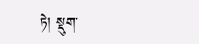ཏེ། སྡུག་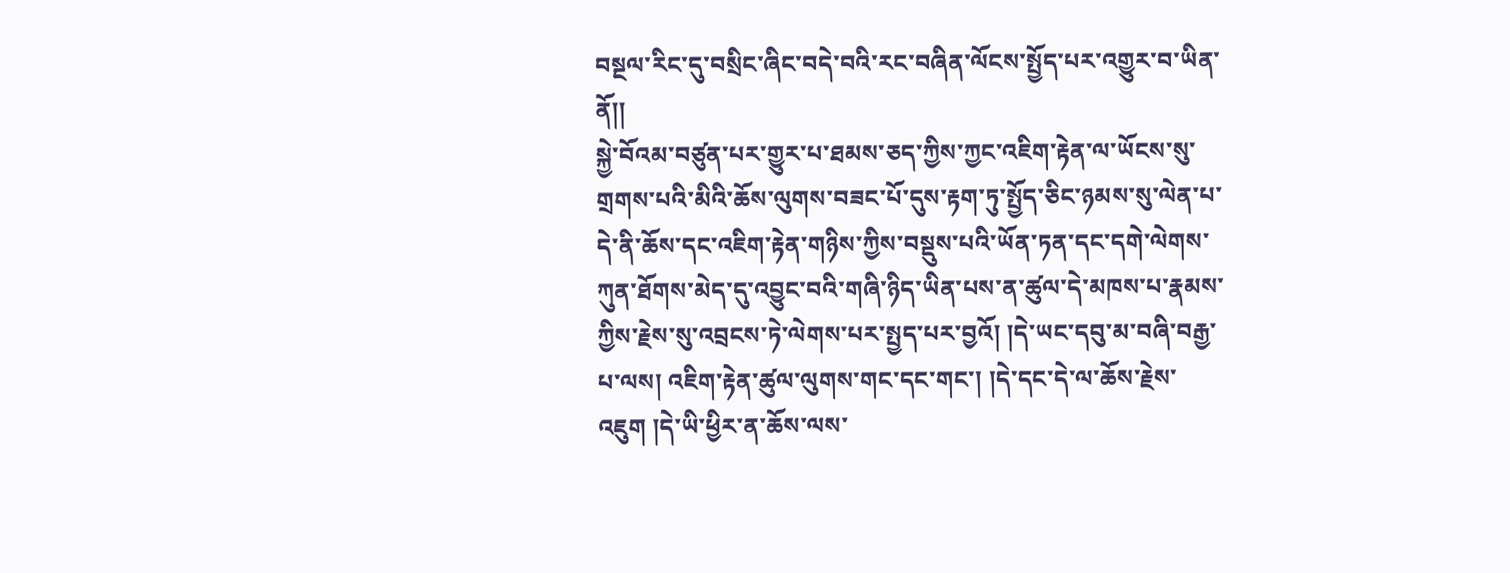བསྔལ་རིང་དུ་བསྲིང་ཞིང་བདེ་བའི་རང་བཞིན་ལོངས་སྤྱོད་པར་འགྱུར་བ་ཡིན་ནོ།།
སྐྱེ་བོའམ་བཙུན་པར་གྱུར་པ་ཐམས་ཅད་ཀྱིས་ཀྱང་འཇིག་རྟེན་ལ་ཡོངས་སུ་གྲགས་པའི་མིའི་ཆོས་ལུགས་བཟང་པོ་དུས་རྟག་ཏུ་སྤྱོད་ཅིང་ཉམས་སུ་ལེན་པ་དེ་ནི་ཆོས་དང་འཇིག་རྟེན་གཉིས་ཀྱིས་བསྡུས་པའི་ཡོན་ཏན་དང་དགེ་ལེགས་ཀུན་ཐོགས་མེད་དུ་འབྱུང་བའི་གཞི་ཉིད་ཡིན་པས་ན་ཚུལ་དེ་མཁས་པ་རྣམས་ཀྱིས་རྗེས་སུ་འབྲངས་ཏེ་ལེགས་པར་སྤྱད་པར་བྱའོ། །དེ་ཡང་དབུ་མ་བཞི་བརྒྱ་པ་ལས། འཇིག་རྟེན་ཚུལ་ལུགས་གང་དང་གང་། །དེ་དང་དེ་ལ་ཆོས་རྗེས་འཇུག །དེ་ཡི་ཕྱིར་ན་ཆོས་ལས་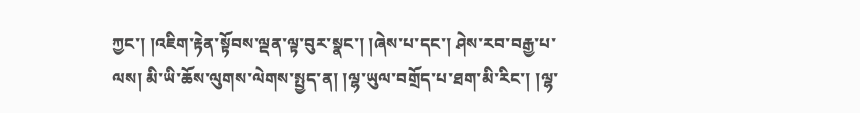ཀྱང་། །འཇིག་རྟེན་སྟོབས་ལྡན་ལྟ་བུར་སྣང་། །ཞེས་པ་དང་། ཤེས་རབ་བརྒྱ་པ་ལས། མི་ཡི་ཆོས་ལུགས་ལེགས་སྤྱད་ན། །ལྷ་ཡུལ་བགྲོད་པ་ཐག་མི་རིང་། །ལྷ་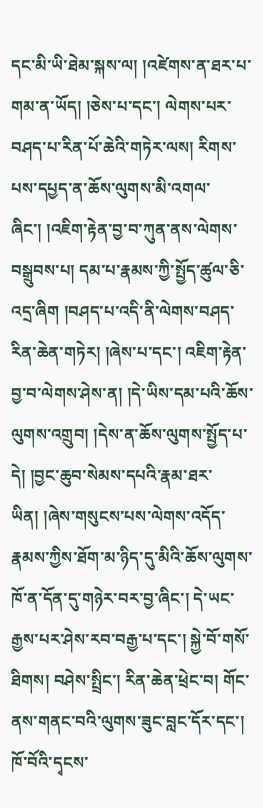དང་མི་ཡི་ཐེམ་སྐས་ལ། །འཛེགས་ན་ཐར་པ་གམ་ན་ཡོད། །ཅེས་པ་དང་། ལེགས་པར་བཤད་པ་རིན་པོ་ཆེའི་གཏེར་ལས། རིགས་པས་དཔྱད་ན་ཆོས་ལུགས་མི་འགལ་ཞིང་། །འཇིག་རྟེན་བྱ་བ་ཀུན་ནས་ལེགས་བསྒྲུབས་པ། དམ་པ་རྣམས་ཀྱི་སྤྱོད་ཚུལ་ཅི་འདྲ་ཞིག །བཤད་པ་འདི་ནི་ལེགས་བཤད་རིན་ཆེན་གཏེར། །ཞེས་པ་དང་། འཇིག་རྟེན་བྱ་བ་ལེགས་ཤེས་ན། །དེ་ཡིས་དམ་པའི་ཆོས་ལུགས་འགྲུབ། །དེས་ན་ཆོས་ལུགས་སྤྱོད་པ་དེ། །བྱང་ཆུབ་སེམས་དཔའི་རྣམ་ཐར་ཡིན། །ཞེས་གསུངས་པས་ལེགས་འདོད་རྣམས་ཀྱིས་ཐོག་མ་ཉིད་དུ་མིའི་ཆོས་ལུགས་ཁོ་ན་དོན་དུ་གཉེར་བར་བྱ་ཞིང་། དེ་ཡང་རྒྱས་པར་ཤེས་རབ་བརྒྱ་པ་དང་། སྐྱེ་བོ་གསོ་ཐིགས། བཤེས་སྤྲིང་། རིན་ཆེན་ཕྲེང་བ། གོང་ནས་གནང་བའི་ལུགས་ཟུང་བླང་དོར་དང་། ཁོ་བོའི་དྭངས་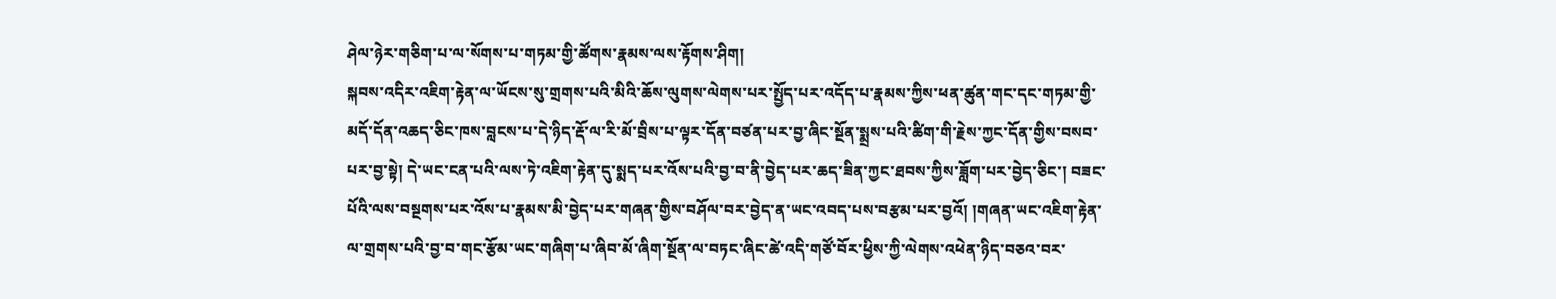ཤེལ་ཉེར་གཅིག་པ་ལ་སོགས་པ་གཏམ་གྱི་ཚོགས་རྣམས་ལས་རྟོགས་ཤིག།
སྐབས་འདིར་འཇིག་རྟེན་ལ་ཡོངས་སུ་གྲགས་པའི་མིའི་ཆོས་ལུགས་ལེགས་པར་སྤྱོད་པར་འདོད་པ་རྣམས་ཀྱིས་ཕན་ཚུན་གང་དང་གཏམ་གྱི་མདོ་དོན་འཆད་ཅིང་ཁས་བླངས་པ་དེ་ཉིད་རྡོ་ལ་རི་མོ་བྲིས་པ་ལྟར་དོན་བཙན་པར་བྱ་ཞིང་སྔོན་སྨྲས་པའི་ཚིག་གི་རྗེས་ཀྱང་དོན་གྱིས་བསབ་པར་བྱ་སྟེ། དེ་ཡང་ངན་པའི་ལས་ཏེ་འཇིག་རྟེན་དུ་སྨད་པར་འོས་པའི་བྱ་བ་ནི་བྱེད་པར་ཆད་ཟིན་ཀྱང་ཐབས་ཀྱིས་ཟློག་པར་བྱེད་ཅིང་། བཟང་པོའི་ལས་བསྔགས་པར་འོས་པ་རྣམས་མི་བྱེད་པར་གཞན་གྱིས་བཤོལ་བར་བྱེད་ན་ཡང་འབད་པས་བརྩམ་པར་བྱའོ། །གཞན་ཡང་འཇིག་རྟེན་ལ་གྲགས་པའི་བྱ་བ་གང་རྩོམ་ཡང་གཞིག་པ་ཞིབ་མོ་ཞིག་སྔོན་ལ་བཏང་ཞིང་ཚེ་འདི་གཙོ་བོར་ཕྱིས་ཀྱི་ལེགས་འཕེན་ཉིད་བཅའ་བར་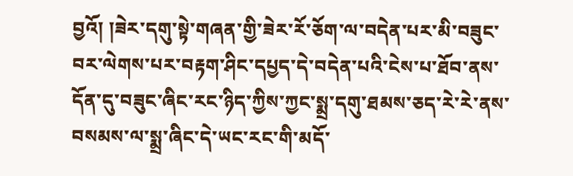བྱའོ། །ཟེར་དགུ་སྟེ་གཞན་གྱི་ཟེར་རོ་ཅོག་ལ་བདེན་པར་མི་བཟུང་བར་ལེགས་པར་བརྟག་ཤིང་དཔྱད་དེ་བདེན་པའི་ངེས་པ་ཐོབ་ནས་དོན་དུ་བཟུང་ཞིང་རང་ཉིད་ཀྱིས་ཀྱང་སྨྲ་དགུ་ཐམས་ཅད་རེ་རེ་ནས་བསམས་ལ་སྨྲ་ཞིང་དེ་ཡང་རང་གི་མདོ་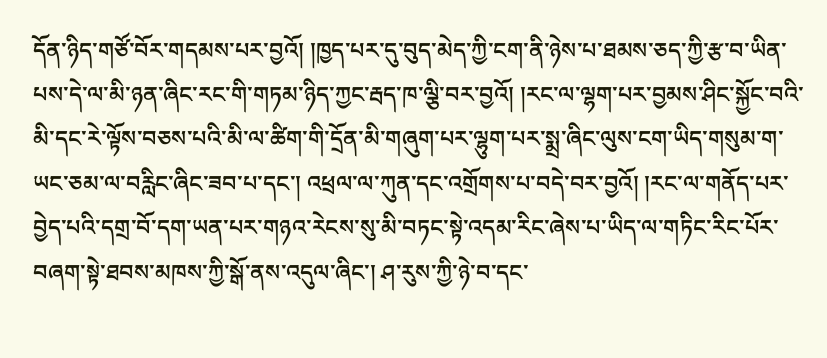དོན་ཉིད་གཙོ་བོར་གདམས་པར་བྱའོ། །ཁྱད་པར་དུ་བུད་མེད་ཀྱི་ངག་ནི་ཉེས་པ་ཐམས་ཅད་ཀྱི་རྩ་བ་ཡིན་པས་དེ་ལ་མི་ཉན་ཞིང་རང་གི་གཏམ་ཉིད་ཀྱང་རྦད་ཁ་ལྕི་བར་བྱའོ། །རང་ལ་ལྷག་པར་བྱམས་ཤིང་སྐྱོང་བའི་མི་དང་རེ་ལྟོས་བཅས་པའི་མི་ལ་ཚིག་གི་དྲོན་མི་གཞུག་པར་ལྷུག་པར་སྨྲ་ཞིང་ལུས་ངག་ཡིད་གསུམ་ག་ཡང་ཅམ་ལ་བརླིང་ཞིང་ཟབ་པ་དང་། འཕྲལ་ལ་ཀུན་དང་འགྲོགས་པ་བདེ་བར་བྱའོ། །རང་ལ་གནོད་པར་བྱེད་པའི་དགྲ་བོ་དག་ཡན་པར་གཉའ་རེངས་སུ་མི་བཏང་སྟེ་འདམ་རིང་ཞེས་པ་ཡིད་ལ་གཏིང་རིང་པོར་བཞག་སྟེ་ཐབས་མཁས་ཀྱི་སྒོ་ནས་འདུལ་ཞིང་། ཤ་རུས་ཀྱི་ཉེ་བ་དང་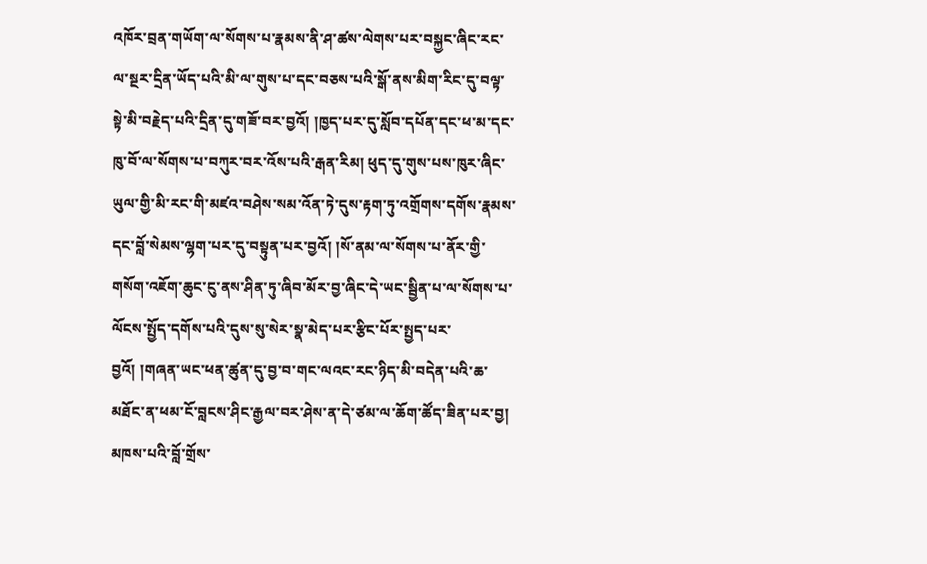འཁོར་བྲན་གཡོག་ལ་སོགས་པ་རྣམས་ནི་ཤ་ཚས་ལེགས་པར་བསྐྱང་ཞིང་རང་ལ་སྔར་དྲིན་ཡོད་པའི་མི་ལ་གུས་པ་དང་བཅས་པའི་སྒོ་ནས་མིག་རིང་དུ་བལྟ་སྟེ་མི་བརྗེད་པའི་དྲིན་དུ་གཟོ་བར་བྱའོ། །ཁྱད་པར་དུ་སློབ་དཔོན་དང་ཕ་མ་དང་ཁུ་བོ་ལ་སོགས་པ་བཀུར་བར་འོས་པའི་རྒན་རིམ། ཕུད་དུ་གུས་པས་ཁུར་ཞིང་ཡུལ་གྱི་མི་རང་གི་མཛའ་བཤེས་སམ་འོན་ཏེ་དུས་རྟག་ཏུ་འགྲོགས་དགོས་རྣམས་དང་བློ་སེམས་ལྷག་པར་དུ་བསྟུན་པར་བྱའོ། །སོ་ནམ་ལ་སོགས་པ་ནོར་གྱི་གསོག་འཇོག་ཆུང་ངུ་ནས་ཤིན་ཏུ་ཞིབ་མོར་བྱ་ཞིང་དེ་ཡང་སྦྱིན་པ་ལ་སོགས་པ་ལོངས་སྤྱོད་དགོས་པའི་དུས་སུ་སེར་སྣ་མེད་པར་རྩིང་པོར་སྤྱད་པར་བྱའོ། །གཞན་ཡང་ཕན་ཚུན་དུ་བྱ་བ་གང་ལའང་རང་ཉིད་མི་བདེན་པའི་ཆ་མཐོང་ན་ཕམ་ངོ་བླངས་ཤིང་རྒྱལ་བར་ཤེས་ན་དེ་ཙམ་ལ་ཆོག་ཚོད་ཟིན་པར་བྱ། མཁས་པའི་བློ་གྲོས་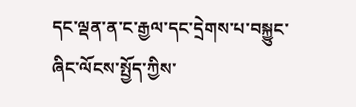དང་ལྡན་ན་ང་རྒྱལ་དང་དྲེགས་པ་བསྐྱུང་ཞིང་ལོངས་སྤྱོད་ཀྱིས་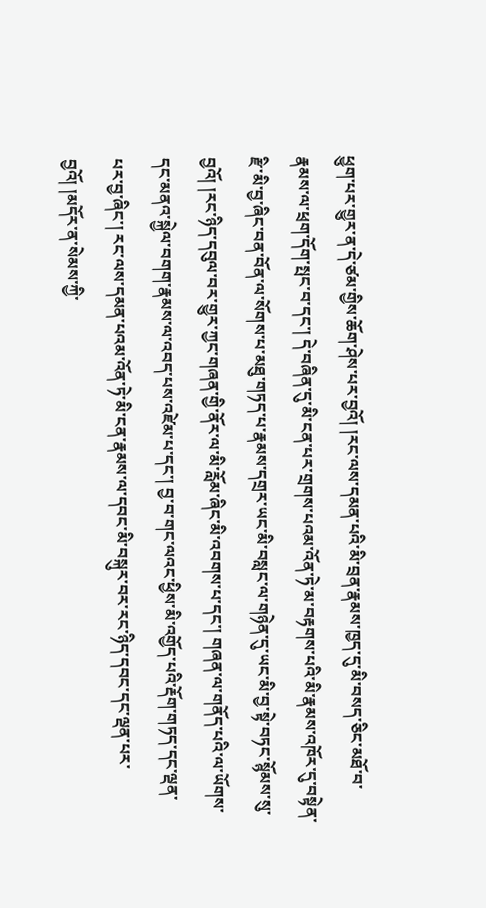ཕྱུག་པར་གྱུར་ན་དེ་ཙམ་གྱིས་ཆོག་ཤེས་པར་བྱའོ། །རང་ལས་དམན་པའི་མི་བྲན་རྣམས་ཁྱད་དུ་མི་བསད་ཅིང་མཐོ་བ་རྣམས་ལ་ཕྲག་དོག་སྤང་བ་དང་། དེ་བཞིན་དུ་མི་ངན་པར་གྲགས་པའམ་འོན་ཏེ་མ་བརྟགས་པའི་མི་རྣམས་འཁོར་དུ་བསྟེན་རྫི་མི་བྱ་ཞིང་བན་བོན་ལ་སོགས་པ་མཐུ་གཏད་པ་རྣམས་དགྲར་ཡང་མི་བསླང་ལ་གཉེན་དུ་ཡང་མི་བྱ་སྟེ་བཏང་སྙོམས་སུ་བྱའོ། །རང་ཉིད་དབུལ་བར་གྱུར་ཀྱང་གཞན་གྱི་ནོར་ལ་མི་རློམ་ཞིང་མི་འབགས་པ་དང་། གཞན་ལ་གནོད་པའི་ལ་ཡོགས་དང་མནའ་སྐྱེལ་བགག་རྣམས་ལ་འབད་པས་འཛེམ་པ་དང་། བྱ་བ་གང་ལའང་ཕྱིས་མི་འགྱོད་པའི་རྡོག་གཏད་དང་ལྡན་པར་བྱ་ཞིང་། རང་ལས་དམན་པའམ་འོན་ཏེ་མི་ངན་རྣམས་ལ་དབང་མི་བསྐུར་བར་རང་ཉིད་དབང་དང་ལྡན་པར་བྱའོ། །མདོར་ན་སེམས་ཀྱི་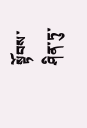སྟོབས་ཤིན་ཏུ་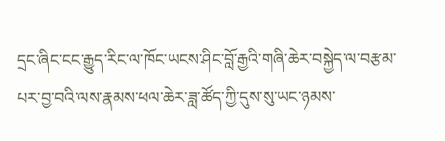དྲང་ཞིང་ངང་རྒྱུད་རིང་ལ་ཁོང་ཡངས་ཤིང་བློ་རྒྱའི་གཞི་ཆེར་བསྐྱེད་ལ་བརྩམ་པར་བྱ་བའི་ལས་རྣམས་ཕལ་ཆེར་ཟླ་ཚོད་ཀྱི་དུས་སུ་ཡང་ཉམས་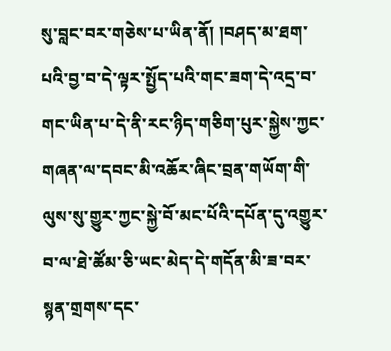སུ་བླང་བར་གཅེས་པ་ཡིན་ནོ། །བཤད་མ་ཐག་པའི་བྱ་བ་དེ་ལྟར་སྤྱོད་པའི་གང་ཟག་དེ་འདྲ་བ་གང་ཡིན་པ་དེ་ནི་རང་ཉིད་གཅིག་པུར་སྐྱེས་ཀྱང་གཞན་ལ་དབང་མི་འཆོར་ཞིང་བྲན་གཡོག་གི་ལུས་སུ་གྱུར་ཀྱང་སྐྱེ་བོ་མང་པོའི་དཔོན་དུ་འགྱུར་བ་ལ་ཐེ་ཚོམ་ཅི་ཡང་མེད་དེ་གདོན་མི་ཟ་བར་སྙན་གྲགས་དང་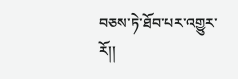བཅས་ཏེ་ཐོབ་པར་འགྱུར་རོ།།